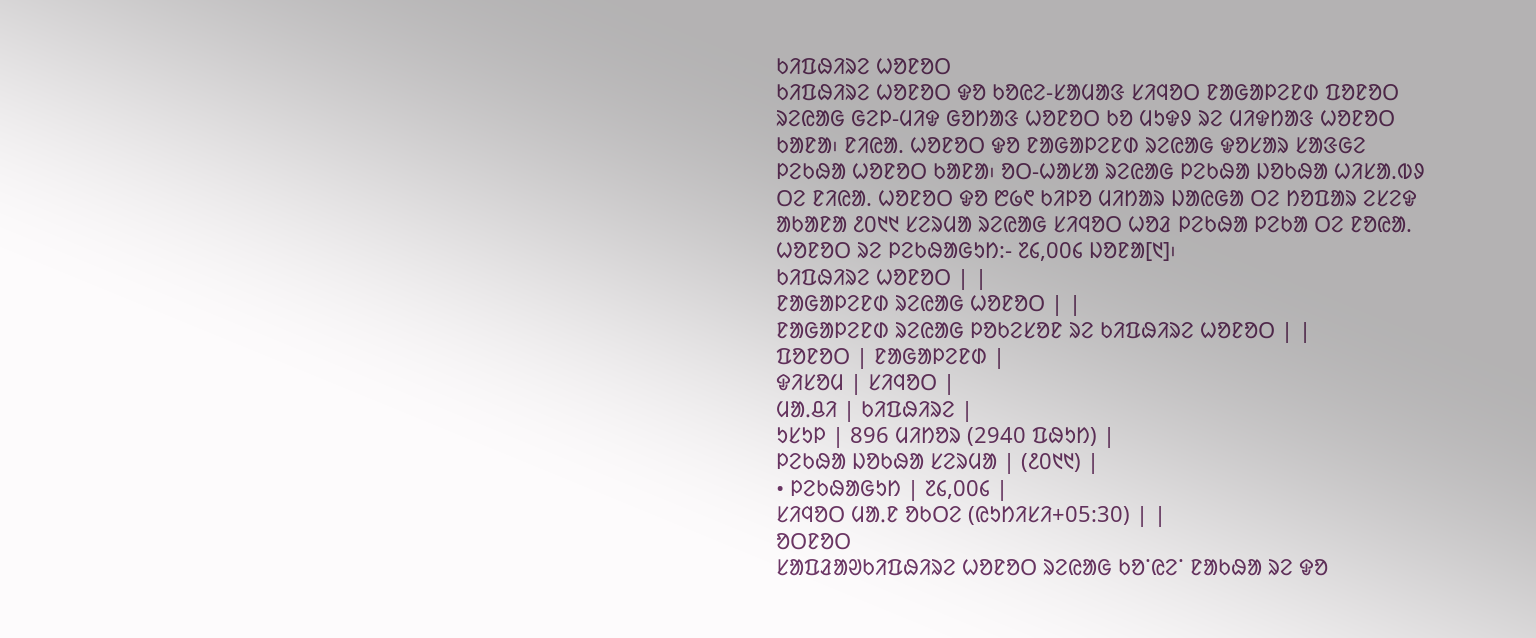ᱠᱤᱯᱷᱤᱨᱮ ᱦᱚᱱᱚᱛ
ᱠᱤᱯᱷᱤᱨᱮ ᱦᱚᱱᱚᱛ ᱫᱚ ᱠᱚᱭᱮ-ᱥᱟᱢᱟᱝ ᱥᱤᱧᱚᱛ ᱱᱟᱜᱟᱞᱮᱱᱰ ᱯᱚᱱᱚᱛ ᱨᱮᱭᱟᱜ ᱜᱮᱞ-ᱢᱤᱫ ᱜᱚᱴᱟᱝ ᱦᱚᱱᱚᱛ ᱠᱚ ᱢᱩᱫᱽ ᱨᱮ ᱢᱤᱫᱴᱟᱝ ᱦᱚᱱᱚᱛ ᱠᱟᱱᱟ᱾ ᱱᱤᱭᱟ. ᱦᱚᱱᱚᱛ ᱫᱚ ᱱᱟᱜᱟᱞᱮᱱᱰ ᱨᱮᱭᱟᱜ ᱫᱚᱥᱟᱨ ᱥᱟᱝᱜᱮ ᱞᱮᱠᱷᱟ ᱦᱚᱱᱚᱛ ᱠᱟᱱᱟ᱾ ᱚᱛ-ᱦᱟᱥᱟ ᱨᱮᱭᱟᱜ ᱞᱮᱠᱷᱟ ᱡᱚᱠᱷᱟ ᱦᱤᱥᱟ.ᱵᱽ ᱛᱮ ᱱᱤᱭᱟ. ᱦᱚᱱᱚᱛ ᱫᱚ ᱘᱙᱖ ᱠᱤᱞᱚ ᱢᱤᱴᱟᱨ ᱡᱟᱭᱜᱟ ᱛᱮ ᱴᱚᱯᱟᱨ ᱮᱥᱮᱫ ᱟᱠᱟᱱᱟ ᱒᱐᱑᱑ ᱥᱮᱨᱢᱟ ᱨᱮᱭᱟᱜ ᱥᱤᱧᱚᱛ ᱦᱚᱲ ᱞᱮᱠᱷᱟ ᱞᱮᱠᱟ ᱛᱮ ᱱᱚᱭᱟ. ᱦᱚᱱᱚᱛ ᱨᱮ ᱞᱮᱠᱷᱟᱜᱩᱴ:- ᱗᱔,᱐᱐᱔ ᱡᱚᱱᱟ[᱑]᱾
ᱠᱤᱯᱷᱤᱨᱮ ᱦᱚᱱᱚᱛ | |
ᱱᱟᱜᱟᱞᱮᱱᱰ ᱨᱮᱭᱟᱜ ᱦᱚᱱᱚᱛ | |
ᱱᱟᱜᱟᱞᱮᱱᱰ ᱨᱮᱭᱟᱜ ᱞᱚᱠᱮᱥᱚᱱ ᱨᱮ ᱠᱤᱯᱷᱤᱨᱮ ᱦᱚᱱᱚᱛ | |
ᱯᱚᱱᱚᱛ | ᱱᱟᱜᱟᱞᱮᱱᱰ |
ᱫᱤᱥᱚᱢ | ᱥᱤᱧᱚᱛ |
ᱢᱟᱹᱪᱤ | ᱠᱤᱯᱷᱤᱨᱮ |
ᱩᱥᱩᱞ | 896 ᱢᱤᱴᱚᱨ (2940 ᱯᱷᱩᱴ) |
ᱞᱮᱠᱷᱟ ᱡᱚᱠᱷᱟ ᱥᱮᱨᱢᱟ | (᱒᱐᱑᱑) |
• ᱞᱮᱠᱷᱟᱜᱩᱴ | ᱗᱔,᱐᱐᱔ |
ᱥᱤᱧᱚᱛ ᱢᱟᱹᱱ ᱚᱠᱛᱮ (ᱭᱩᱴᱤᱥᱤ+05:30) | |
ᱚᱛᱱᱚᱛ
ᱥᱟᱯᱲᱟᱣᱠᱤᱯᱷᱤᱨᱮ ᱦᱚᱱᱚᱛ ᱨᱮᱭᱟᱜ ᱠᱚᱸᱭᱮᱸ ᱱᱟᱠᱷᱟ ᱨᱮ ᱫᱚ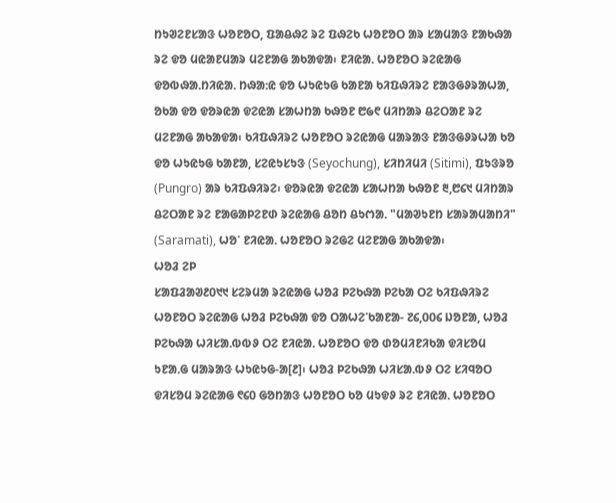ᱴᱩᱣᱮᱱᱥᱟᱝ ᱦᱚᱱᱚᱛ, ᱯᱟᱪᱷᱮ ᱨᱮ ᱯᱷᱮᱠ ᱦᱚᱱᱚᱛ ᱟᱨ ᱥᱟᱢᱟᱝ ᱱᱟᱠᱷᱟ ᱨᱮ ᱫᱚ ᱢᱭᱟᱱᱢᱟᱨ ᱢᱮᱱᱟᱜ ᱟᱠᱟᱫᱟ᱾ ᱱᱤᱭᱟᱹ ᱦᱚᱱᱚᱛ ᱨᱮᱭᱟᱜ ᱫᱚᱵᱷᱟᱹᱴᱤᱭᱟᱹ ᱴᱷᱟᱺᱭ ᱫᱚ ᱦᱩᱭᱩᱜ ᱠᱟᱱᱟ ᱠᱤᱯᱷᱤᱨᱮ ᱱᱟᱝᱜᱽᱨᱟᱦᱟ, ᱚᱠᱟ ᱫᱚ ᱫᱚᱨᱭᱟ ᱫᱮᱭᱟ ᱥᱟᱦᱴᱟ ᱠᱷᱚᱱ ᱘᱙᱖ ᱢᱤᱴᱟᱨ ᱪᱮᱛᱟᱱ ᱨᱮ ᱢᱮᱱᱟᱜ ᱟᱠᱟᱫᱟ᱾ ᱠᱤᱯᱷᱤᱨᱮ ᱦᱚᱱᱚᱛ ᱨᱮᱭᱟᱜ ᱢᱟᱨᱟᱝ ᱱᱟᱝᱜᱽᱨᱦᱟ ᱠᱚ ᱫᱚ ᱦᱩᱭᱩᱜ ᱠᱟᱱᱟ, ᱥᱮᱭᱩᱥᱩᱝ (Seyochung), ᱥᱤᱴᱤᱢᱤ (Sitimi), ᱯᱩᱝᱨᱚ (Pungro) ᱟᱨ ᱠᱤᱯᱷᱤᱨᱮ᱾ ᱫᱚᱨᱭᱟ ᱫᱮᱭᱟ ᱥᱟᱦᱴᱟ ᱠᱷᱚᱱ ᱓,᱘᱔᱑ ᱢᱤᱴᱟᱨ ᱪᱮᱛᱟᱱ ᱨᱮ ᱱᱟᱜᱟᱞᱮᱱᱰ ᱨᱮᱭᱟᱜ ᱪᱚᱴ ᱪᱩᱬᱟᱹ "ᱢᱟᱣᱩᱱᱴ ᱥᱟᱨᱟᱢᱟᱴᱤ" (Saramati), ᱦᱚᱸ ᱱᱤᱭᱟᱹ ᱦᱚᱱᱚᱛ ᱨᱮᱜᱮ ᱢᱮᱱᱟᱜ ᱟᱠᱟᱫᱟ᱾
ᱦᱚᱲ ᱮᱞ
ᱥᱟᱯᱲᱟᱣ᱒᱐᱑᱑ ᱥᱮᱨᱢᱟ ᱨᱮᱭᱟᱜ ᱦᱚᱲ ᱞᱮᱠᱷᱟ ᱞᱮᱠᱟ ᱛᱮ ᱠᱤᱯᱷᱤᱨᱮ ᱦᱚᱱᱚᱛ ᱨᱮᱭᱟᱜ ᱦᱚᱲ ᱞᱮᱠᱷᱟ ᱫᱚ ᱛᱟᱦᱮᱸᱠᱟᱱᱟ- ᱗᱔,᱐᱐᱔ ᱡᱚᱱᱟ, ᱦᱚᱲ ᱞᱮᱠᱷᱟ ᱦᱤᱥᱟᱹᱵᱵᱽ ᱛᱮ ᱱᱤᱭᱟᱹ ᱦᱚᱱᱚᱛ ᱫᱚ ᱰᱚᱢᱤᱱᱤᱠᱟ ᱫᱤᱥᱚᱢ ᱩᱱᱟᱹᱜ ᱢᱟᱨᱟᱝ ᱦᱩᱭᱩᱜ-ᱟ[᱒]᱾ ᱦᱚᱲ ᱞᱮᱠᱷᱟ ᱦᱤᱥᱟᱹᱵᱽ ᱛᱮ ᱥᱤᱧᱚᱛ ᱫᱤᱥᱚᱢ ᱨᱮᱭᱟᱜ ᱖᱔᱐ ᱜᱚᱴᱟᱝ ᱦᱚᱱᱚᱛ ᱠᱚ ᱢᱩᱫᱽ ᱨᱮ ᱱᱤᱭᱟᱹ ᱦᱚᱱᱚᱛ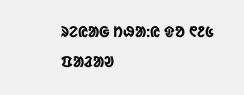ᱨᱮᱭᱟᱜ ᱴᱷᱟᱺᱭ ᱫᱚ ᱖᱒᱕ ᱯᱟᱲᱟᱣ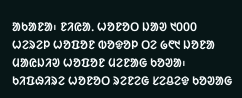ᱟᱠᱟᱱᱟ᱾ ᱱᱤᱭᱟᱹ ᱦᱚᱱᱚᱛ ᱡᱟᱣ ᱑᱐᱐᱐ ᱦᱮᱨᱮᱞ ᱦᱚᱯᱚᱱ ᱵᱚᱫᱚᱞ ᱛᱮ ᱙᱖᱑ ᱡᱚᱱᱟ ᱢᱟᱭᱡᱤᱣ ᱦᱚᱯᱚᱱ ᱢᱮᱱᱟᱜ ᱠᱚᱣᱟ᱾ ᱠᱤᱯᱷᱤᱨᱮ ᱦᱚᱱᱚᱛ ᱨᱮᱱᱮᱜ ᱥᱮᱪᱮᱫ ᱠᱚᱣᱟᱜ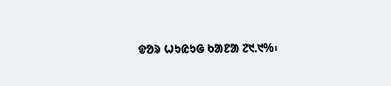ᱫᱚᱨ ᱦᱩᱭᱩᱜ ᱠᱟᱱᱟ ᱗᱑.᱑%᱾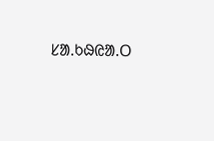ᱥᱟ.ᱠᱷᱭᱟ.ᱛ